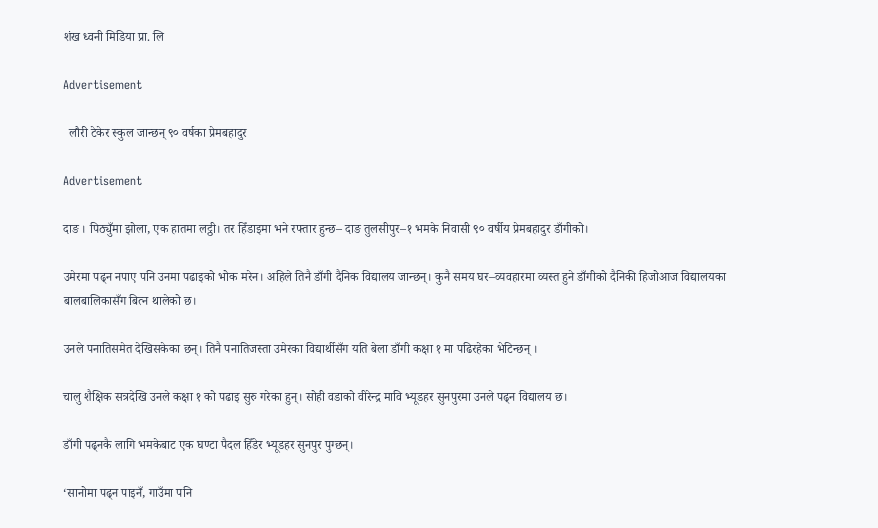शंख ध्वनी मिडिया प्रा. लि

Advertisement

  लौरी टेकेर स्कुल जान्छन् ९० वर्षका प्रेमबहादुर

Advertisement

दाङ । पिठ्युँमा झोला, एक हातमा लट्ठी। तर हिँडाइमा भने रफ्तार हुन्छ– दाङ तुलसीपुर–१ भमके निवासी ९० वर्षीय प्रेमबहादुर डाँगीको।

उमेरमा पढ्न नपाए पनि उनमा पढाइको भोक मरेन। अहिले तिनै डाँगी दैनिक विद्यालय जान्छन्। कुनै समय घर–व्यवहारमा व्यस्त हुने डाँगीको दैनिकी हिजोआज विद्यालयका बालबालिकासँग बित्न थालेको छ।

उनले पनातिसमेत देखिसकेका छन्। तिनै पनातिजस्ता उमेरका विद्यार्थीसँग यति बेला डाँगी कक्षा १ मा पढिरहेका भेटिन्छन् ।

चालु शैक्षिक सत्रदेखि उनले कक्षा १ को पढाइ सुरु गरेका हुन्। सोही वडाको वीरेन्द्र मावि भ्यूडहर सुनपुरमा उनले पढ्न विद्यालय छ।

डाँगी पढ्नकै लागि भमकेबाट एक घण्टा पैदल हिँडेर भ्यूडहर सुनपुर पुग्छन्।

‘सानोमा पढ्न पाइनँ, गाउँमा पनि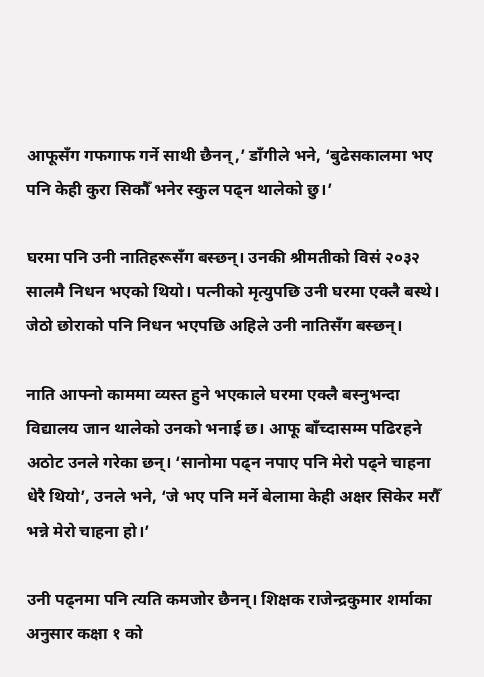आफूसँग गफगाफ गर्ने साथी छैनन्,’ डाँगीले भने, ‘बुढेसकालमा भए पनि केही कुरा सिकौँ भनेर स्कुल पढ्न थालेको छु।’

घरमा पनि उनी नातिहरूसँग बस्छन्। उनकी श्रीमतीको विसं २०३२ सालमै निधन भएको थियो। पत्नीको मृत्युपछि उनी घरमा एक्लै बस्थे। जेठो छोराको पनि निधन भएपछि अहिले उनी नातिसँग बस्छन्।

नाति आफ्नो काममा व्यस्त हुने भएकाले घरमा एक्लै बस्नुभन्दा विद्यालय जान थालेको उनको भनाई छ। आफू बाँच्दासम्म पढिरहने अठोट उनले गरेका छन्। ‘सानोमा पढ्न नपाए पनि मेरो पढ्ने चाहना धेरै थियो’, उनले भने, ‘जे भए पनि मर्ने बेलामा केही अक्षर सिकेर मरौँ भन्ने मेरो चाहना हो।’

उनी पढ्नमा पनि त्यति कमजोर छैनन्। शिक्षक राजेन्द्रकुमार शर्माका अनुसार कक्षा १ को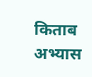किताब अभ्यास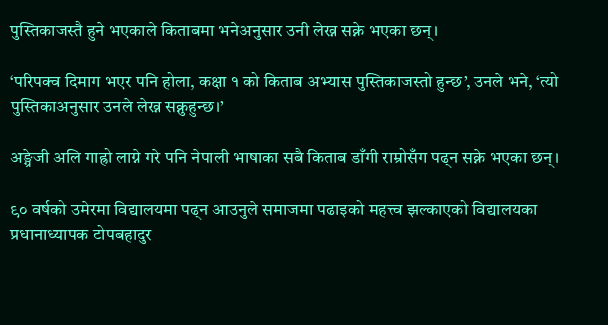पुस्तिकाजस्तै हुने भएकाले किताबमा भनेअनुसार उनी लेख्न सक्ने भएका छन्।

‘परिपक्व दिमाग भएर पनि होला, कक्षा १ को किताब अभ्यास पुस्तिकाजस्तो हुन्छ’, उनले भने, ‘त्यो पुस्तिकाअनुसार उनले लेख्न सक्नुहुन्छ।’

अङ्ग्रेजी अलि गाह्रो लाग्ने गरे पनि नेपाली भाषाका सबै किताब डाँगी राम्रोसँग पढ्न सक्ने भएका छन्।

९० वर्षको उमेरमा विद्यालयमा पढ्न आउनुले समाजमा पढाइको महत्त्व झल्काएको विद्यालयका प्रधानाध्यापक टोपबहादुर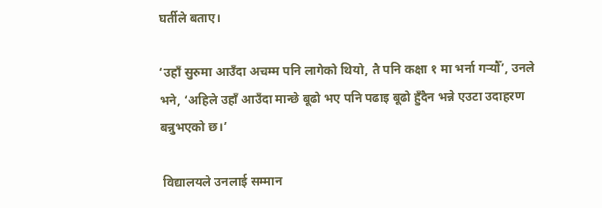घर्तीले बताए।

‘उहाँ सुरुमा आउँदा अचम्म पनि लागेको थियो, तै पनि कक्षा १ मा भर्ना गर्‍यौँ’, उनले भने, ‘अहिले उहाँ आउँदा मान्छे बूढो भए पनि पढाइ बूढो हुँदैन भन्ने एउटा उदाहरण बन्नुभएको छ।’

 विद्यालयले उनलाई सम्मान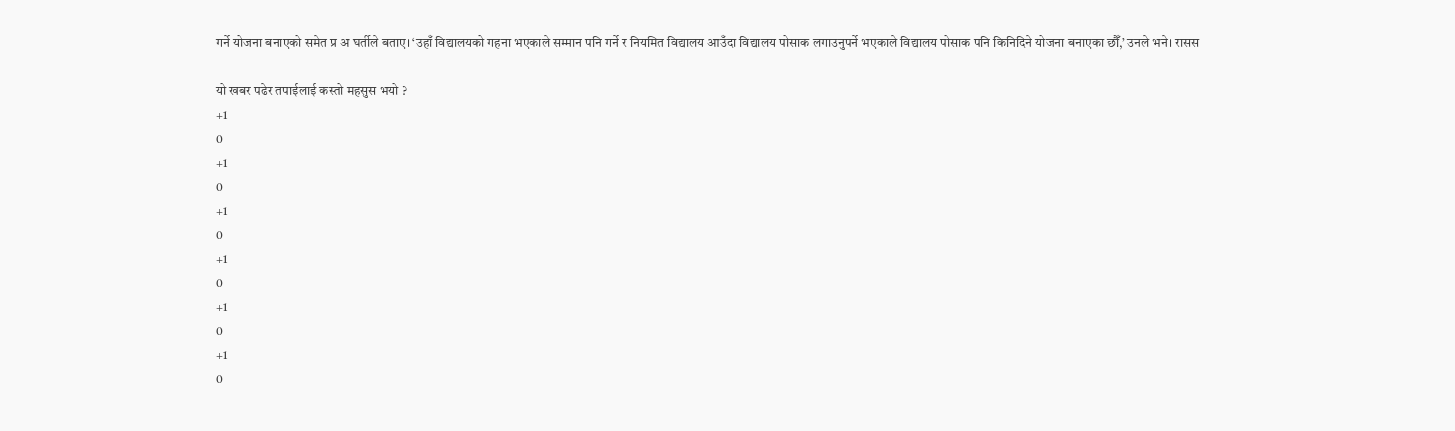गर्ने योजना बनाएको समेत प्र अ घर्तीले बताए। ‘उहाँ विद्यालयको गहना भएकाले सम्मान पनि गर्ने र नियमित विद्यालय आउँदा विद्यालय पोसाक लगाउनुपर्ने भएकाले विद्यालय पोसाक पनि किनिदिने योजना बनाएका छौँ,’ उनले भने। रासस

यो खबर पढेर तपाईलाई कस्तो महसुस भयो ?
+1
0
+1
0
+1
0
+1
0
+1
0
+1
0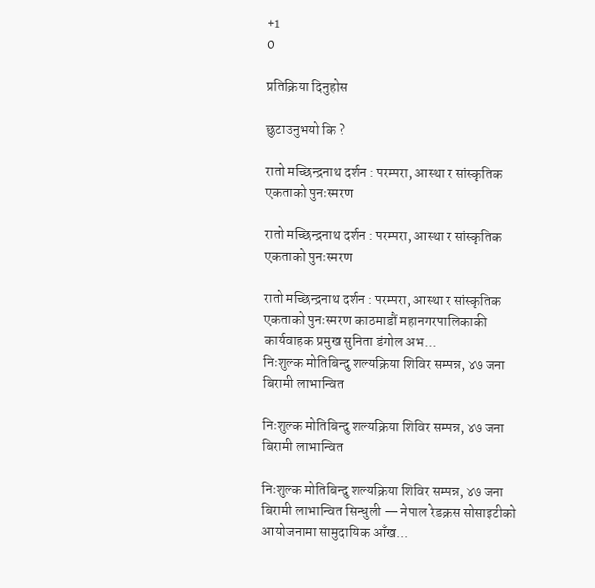+1
0

प्रतिक्रिया दिनुहोस

छुटाउनुभयो कि ?

रातो मच्छिन्द्रनाथ दर्शन : परम्परा, आस्था र सांस्कृतिक एकताको पुनःस्मरण

रातो मच्छिन्द्रनाथ दर्शन : परम्परा, आस्था र सांस्कृतिक एकताको पुनःस्मरण

रातो मच्छिन्द्रनाथ दर्शन : परम्परा, आस्था र सांस्कृतिक एकताको पुनःस्मरण काठमाडौं महानगरपालिकाकी कार्यवाहक प्रमुख सुनिता डंगोल अभ...
निःशुल्क मोतिबिन्दु शल्यक्रिया शिविर सम्पन्न, ४७ जना बिरामी लाभान्वित

निःशुल्क मोतिबिन्दु शल्यक्रिया शिविर सम्पन्न, ४७ जना बिरामी लाभान्वित

निःशुल्क मोतिबिन्दु शल्यक्रिया शिविर सम्पन्न, ४७ जना बिरामी लाभान्वित सिन्धुली — नेपाल रेडक्रस सोसाइटीको आयोजनामा सामुदायिक आँख...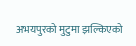अभयपुरको मुटुमा झल्किएको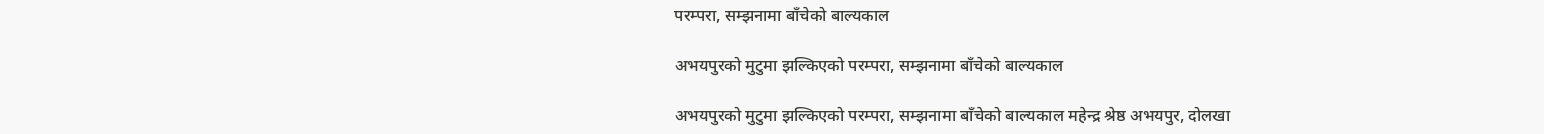परम्परा, सम्झनामा बाँचेको बाल्यकाल

अभयपुरको मुटुमा झल्किएको परम्परा, सम्झनामा बाँचेको बाल्यकाल

अभयपुरको मुटुमा झल्किएको परम्परा, सम्झनामा बाँचेको बाल्यकाल महेन्द्र श्रेष्ठ अभयपुर, दोलखा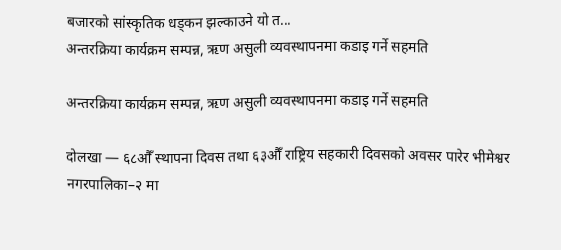बजारको सांस्कृतिक धड्कन झल्काउने यो त...
अन्तरक्रिया कार्यक्रम सम्पन्न, ऋण असुली व्यवस्थापनमा कडाइ गर्ने सहमति

अन्तरक्रिया कार्यक्रम सम्पन्न, ऋण असुली व्यवस्थापनमा कडाइ गर्ने सहमति

दोलखा — ६८औँ स्थापना दिवस तथा ६३औँ राष्ट्रिय सहकारी दिवसको अवसर पारेर भीमेश्वर नगरपालिका–२ मा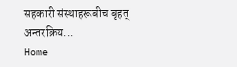सहकारी संस्थाहरूबीच बृहत् अन्तरक्रिय...
Home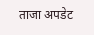ताजा अपडेट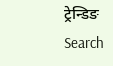ट्रेन्डिङ
Search